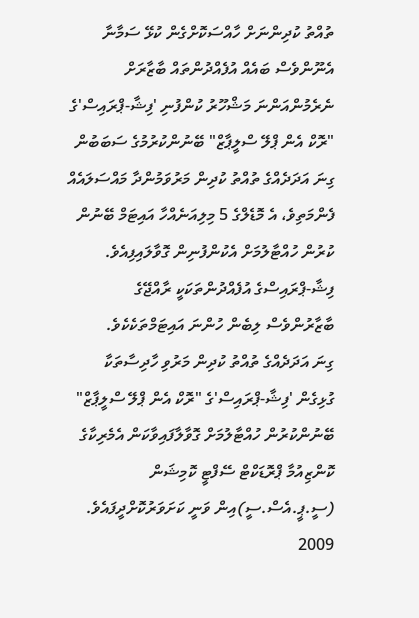ތުއްތު ކުދިންނަށް ހާއްސަކޮށްގެން ކުޅޭ ސަމާނާ އެނޫންވެސް ބައެއް އުފެއްދުންތައް ބާޒާރަށް ނެރެމުންއަންނަ މަޝްހޫރު ކުންފުނި 'ފިޝާ-ޕްރައިސް'ގެ "ރޮކް އެން ޕްލޭ ސްލީޕާޒް" ބޭނުންކުރުމުގެ ސަބަބުން ގިނަ އަދަދެއްގެ ތުއްތު ކުދިން މަރުވަމުންދާ މައްސަލައެއް ފެންމަތިވެ، އެ މޮޑެލްގެ 5 މިލިއަނެއްހާ އައިޓަމް ބޭނުން ކުރުން ހުއްޓާލުމަށް އެކުންފުނިން ގޮވާލައިފިއެވެ.
ފިޝާ-ޕްރައިސްގެ އުފެއްދުންތަކަކީ ރާއްޖޭގެ ބާޒާރުންވެސް ލިބެން ހުންނަ އައިޓަމްތަކެކެވެ.
ގިނަ އަދަދެއްގެ ތުއްތު ކުދިން މަރުވި ހާދިސާތަކާ ގުޅިގެން 'ފިޝާ-ޕްރައިސް'ގެ "ރޮކް އެން ޕްލޭ ސްލީޕާޒް" ބޭނުންކުރުން ހުއްޓާލުމަށް ގޮވާލާފައިވާކަން އެމެރިކާގެ ކޮންޒިއުމާ ޕްރޮޑަކްޓް ސޭފްޓީ ކޮމިޝަން (ސީ.ޕީ.އެސް.ސީ)އިން ވަނީ ކަށަވަރުކޮށްދީފައެވެ.
2009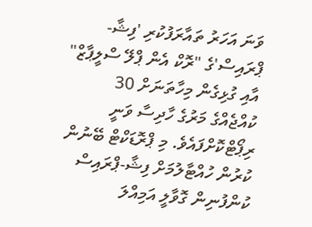ވަނަ އަހަރު ތައާރަފުކުރި 'ފިޝާ-ޕްރައިސް'ގެ "ރޮކް އެން ޕްލޭ ސްލީޕާޒް" އާއި ގުޅިގެން މިހާތަނަށް 30 ކުއްޖެއްގެ މަރުގެ ހާދިސާ ވަނީ ރިޕޯޓްކޮށްފައެވެ. މި ޕްރޮޑަކްޓް ބޭނުން ކުރުން ހުއްޓާލުމަށް ފިޝާ-ޕްރައިސް ކުންފުނިން ގޮވާލީ އަމިއްލަ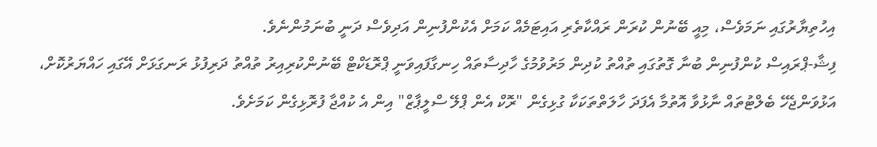އިހުތިޔާރުގައި ނަމަވެސް، މިއީ ބޭނުން ކުރަން ރައްކާތެރި އައިޓަމެއް ކަމަށް އެކުންފުނިން އަދިވެސް ދަނީ ބުނަމުންނެވެ.
ފިޝާ-ޕްރައިސް ކުންފުނިން ބުނާ ގޮތުގައި ތުއްތު ކުދިން މަރުވުމުގެ ހާދިސާތައް ހިނގާފައިވަނީ ޕްރޮޑަކްޓް ބޭނުންކުރިއިރު ތުއްތު ދަރިފުޅު ރަނގަޅަށް އޭގައި ހައްޔަރުކޮށް، އަޅުވަންޖެހޭ ބެލްޓުތައް ނާޅުވާ އޮތުމާ އެފަދަ ހާލަތްތަކަކާ ގުޅިގެން "ރޮކް އެން ޕްލޭ ސްލީޕާޒް" އިން އެ ކުއްޖާ ފުރޮޅިގެން ކަމަށެވެ.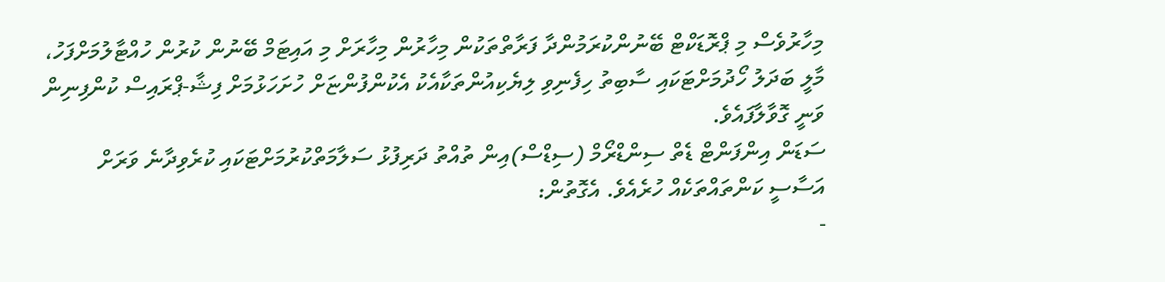މިހާރުވެސް މި ޕްރޮޑަކްޓް ބޭނުންކުރަމުންދާ ފަރާތްތަކުން މިހާރުން މިހާރަށް މި އައިޓަމް ބޭނުން ކުރުން ހުއްޓާލުމަށްފަހު، މާލީ ބަދަލު ހޯދުމަށްޓަކައި ސާބިތު ހިފެނިވި ލިޔެކިއުންތަކާއެކު އެކުންފުންޏަށް ހުށަހަޅުމަށް ފިޝާ-ޕްރައިސް ކުންފިނިން ވަނީ ގޮވާލާފައެވެ.
ސަޑަން އިންފަންޓް ޑެތް ސިންޑްރޯމް (ސިޑްސް)އިން ތުއްތު ދަރިފުޅު ސަލާމަތްކުރުމަށްޓަކައި ކުރެވިދާނެ ވަރަށް އަސާސީ ކަންތައްތަކެއް ހުރެއެވެ. އެގޮތުން:
-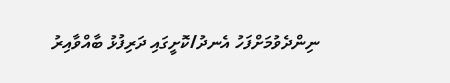ނިންދެވުމަށްފަހު އެނދު/ކޮށީގައި ދަރިފުޅު ބާއްވާއިރު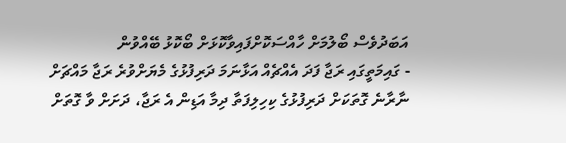އަބަދުވެސް ބޯލުމަށް ހާއްސަކޮށްފައިވާކޮޅަށް ބޯކޮޅު ބޭއްވުން
- ގައިމަތީގައި ރަޖާ ފަދަ އެއްޗެއް އަޅާނަމަ ދަރިފުޅުގެ މެޔަށްވުރެ ރަޖާ މައްޗަށް ނާރާނެ ގޮތަކަށް ދަރިފުޅުގެ ކިހިލިފަތާ ދިމާ އަޑިން އެ ރަޖާ، ދަށަށް ވާ ގޮތަށް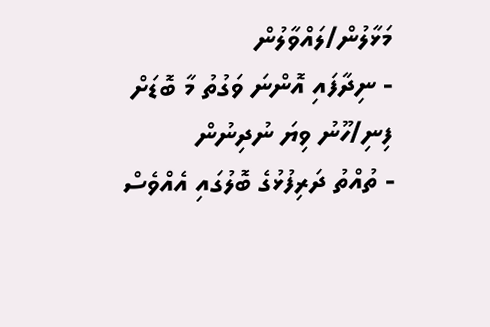މަޅާލުން/ލައްވާލުން
- ނިދާފައި އޮންނަ ވަގުތު މާ ބޮޑަށް ފިނި/ހޫނު ވިޔަ ނުދިނުން
- ތުއްތު ދަރިފުޅުގެ ބޮލުގައި އެއްވެސް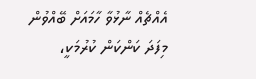އެއްޗެއް ނާޅުވާ ހާމައަށް ބޭއްވުން
މިފަދަ ކަންކަން ކުރުމަކީ،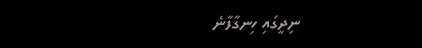ނިދީގައި ހިނގާފާނެ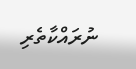ނުރައްކާތެރި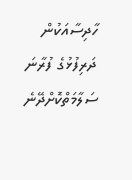ހާދިސާއަކުން ދަރިފުޅުގެ ފުރާނަ ސަލާމަތްކޮށްދޭނެ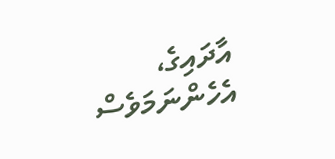އާދައިގެ، އެހެންނަމަވެސް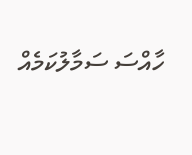ހާއްސަ ސަމާލުކަމެއް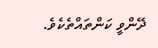ދޭންވީ ކަންތައްތެކެވެ.